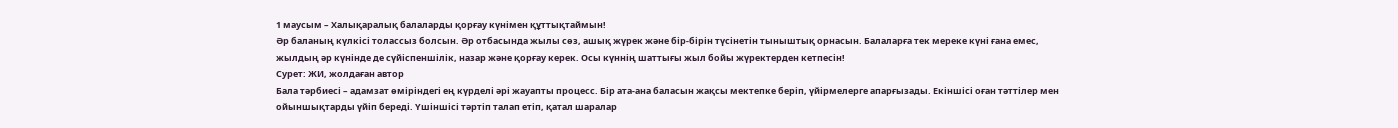1 маусым – Халықаралық балаларды қорғау күнімен құттықтаймын!
Әр баланың күлкісі толассыз болсын. Әр отбасында жылы сөз, ашық жүрек және бір-бірін түсінетін тыныштық орнасын. Балаларға тек мереке күні ғана емес, жылдың әр күнінде де сүйіспеншілік, назар және қорғау керек. Осы күннің шаттығы жыл бойы жүректерден кетпесін!
Сурет: ЖИ, жолдаған автор
Бала тәрбиесі – адамзат өміріндегі ең күрделі әрі жауапты процесс. Бір ата-ана баласын жақсы мектепке беріп, үйірмелерге апарғызады. Екіншісі оған тәттілер мен ойыншықтарды үйіп береді. Үшіншісі тәртіп талап етіп, қатал шаралар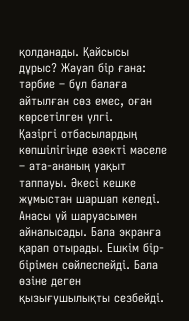қолданады. Қайсысы дұрыс? Жауап бір ғана: тәрбие – бұл балаға айтылған сөз емес, оған көрсетілген үлгі.
Қазіргі отбасылардың көпшілігінде өзекті мәселе – ата-ананың уақыт таппауы. Әкесі кешке жұмыстан шаршап келеді. Анасы үй шаруасымен айналысады. Бала экранға қарап отырады. Ешкім бір-бірімен сөйлеспейді. Бала өзіне деген қызығушылықты сезбейді.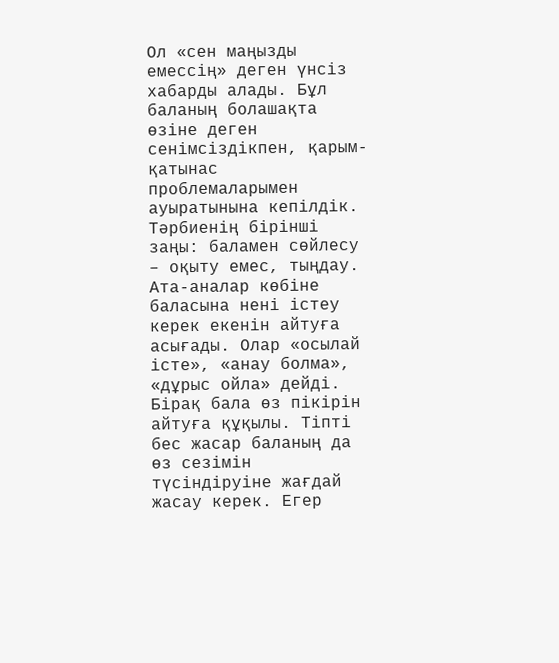Ол «сен маңызды емессің» деген үнсіз хабарды алады. Бұл баланың болашақта өзіне деген сенімсіздікпен, қарым-қатынас проблемаларымен ауыратынына кепілдік.
Тәрбиенің бірінші заңы: баламен сөйлесу – оқыту емес, тыңдау. Ата-аналар көбіне баласына нені істеу керек екенін айтуға асығады. Олар «осылай істе», «анау болма», «дұрыс ойла» дейді. Бірақ бала өз пікірін айтуға құқылы. Тіпті бес жасар баланың да өз сезімін түсіндіруіне жағдай жасау керек. Егер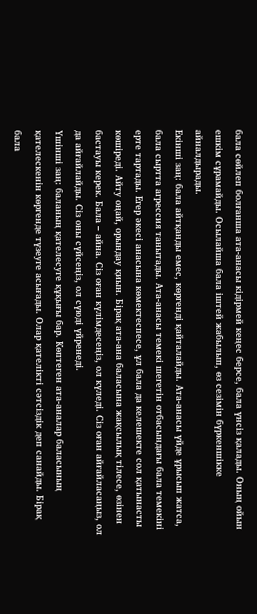бала сөйлеп болғанша ата-анасы кідірмей кеңес берсе, бала үнсіз қалады. Оның ойын ешкім сұрамайды. Осылайша бала іштей жабылып, өз сезімін бүркеншікке айналдырады.
Екінші заң: бала айтқанды емес, көргенді қайталайды. Ата-анасы үйде ұрысып жатса, бала сыртта агрессия танытады. Ата-анасы темекі шегетін отбасындағы бала темекіні ерте тартады. Егер әкесі анасына көмектеспесе, ұл бала да келешекте сол қатынасты көшіреді. Айту оңай, орындау қиын. Бірақ ата-ана баласына жақсылық тілесе, өзінен бастауы керек. Бала – айна. Сіз оған күлімдесеңіз, ол күледі. Сіз оған айғайласаңыз, ол да айғайлайды. Сіз оны сүйсеңіз, ол сүюді үйренеді.
Үшінші заң: баланың қателесуге құқығы бар. Көптеген ата-аналар баласының қателескенін көргенде түзеуге асығады. Олар қателікті сәтсіздік деп санайды. Бірақ бала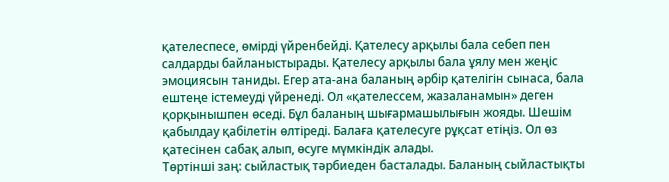қателеспесе, өмірді үйренбейді. Қателесу арқылы бала себеп пен салдарды байланыстырады. Қателесу арқылы бала ұялу мен жеңіс эмоциясын таниды. Егер ата-ана баланың әрбір қателігін сынаса, бала ештеңе істемеуді үйренеді. Ол «қателессем, жазаланамын» деген қорқынышпен өседі. Бұл баланың шығармашылығын жояды. Шешім қабылдау қабілетін өлтіреді. Балаға қателесуге рұқсат етіңіз. Ол өз қатесінен сабақ алып, өсуге мүмкіндік алады.
Төртінші заң: сыйластық тәрбиеден басталады. Баланың сыйластықты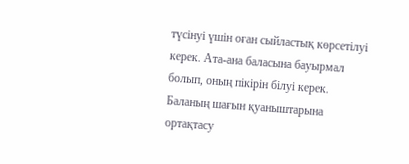түсінуі үшін оған сыйластық көрсетілуі керек. Ата-ана баласына бауырмал болып, оның пікірін білуі керек. Баланың шағын қуаныштарына ортақтасу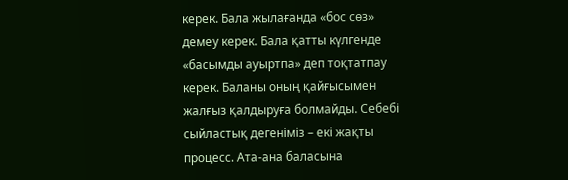керек. Бала жылағанда «бос сөз» демеу керек. Бала қатты күлгенде «басымды ауыртпа» деп тоқтатпау керек. Баланы оның қайғысымен жалғыз қалдыруға болмайды. Себебі сыйластық дегеніміз – екі жақты процесс. Ата-ана баласына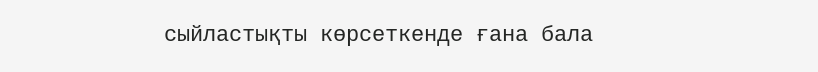сыйластықты көрсеткенде ғана бала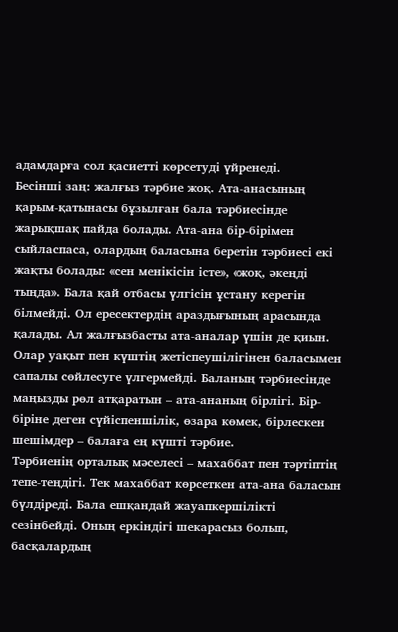адамдарға сол қасиетті көрсетуді үйренеді.
Бесінші заң: жалғыз тәрбие жоқ. Ата-анасының қарым-қатынасы бұзылған бала тәрбиесінде жарықшақ пайда болады. Ата-ана бір-бірімен сыйласпаса, олардың баласына беретін тәрбиесі екі жақты болады: «сен менікісін істе», «жоқ, әкеңді тыңда». Бала қай отбасы үлгісін ұстану керегін білмейді. Ол ересектердің араздығының арасында қалады. Ал жалғызбасты ата-аналар үшін де қиын. Олар уақыт пен күштің жетіспеушілігінен баласымен сапалы сөйлесуге үлгермейді. Баланың тәрбиесінде маңызды рөл атқаратын – ата-ананың бірлігі. Бір-біріне деген сүйіспеншілік, өзара көмек, бірлескен шешімдер – балаға ең күшті тәрбие.
Тәрбиенің орталық мәселесі – махаббат пен тәртіптің тепе-теңдігі. Тек махаббат көрсеткен ата-ана баласын бүлдіреді. Бала ешқандай жауапкершілікті сезінбейді. Оның еркіндігі шекарасыз болып, басқалардың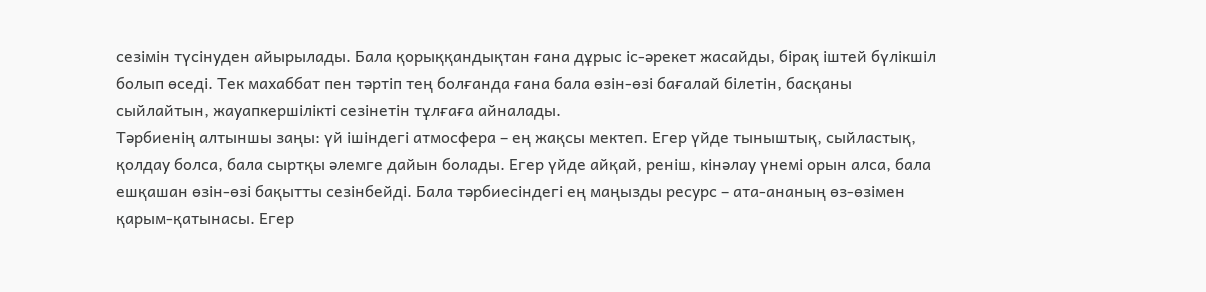сезімін түсінуден айырылады. Бала қорыққандықтан ғана дұрыс іс-әрекет жасайды, бірақ іштей бүлікшіл болып өседі. Тек махаббат пен тәртіп тең болғанда ғана бала өзін-өзі бағалай білетін, басқаны сыйлайтын, жауапкершілікті сезінетін тұлғаға айналады.
Тәрбиенің алтыншы заңы: үй ішіндегі атмосфера – ең жақсы мектеп. Егер үйде тыныштық, сыйластық, қолдау болса, бала сыртқы әлемге дайын болады. Егер үйде айқай, реніш, кінәлау үнемі орын алса, бала ешқашан өзін-өзі бақытты сезінбейді. Бала тәрбиесіндегі ең маңызды ресурс – ата-ананың өз-өзімен қарым-қатынасы. Егер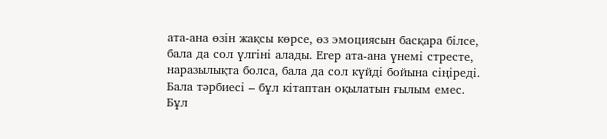ата-ана өзін жақсы көрсе, өз эмоциясын басқара білсе, бала да сол үлгіні алады. Егер ата-ана үнемі стресте, наразылықта болса, бала да сол күйді бойына сіңіреді.
Бала тәрбиесі – бұл кітаптан оқылатын ғылым емес. Бұл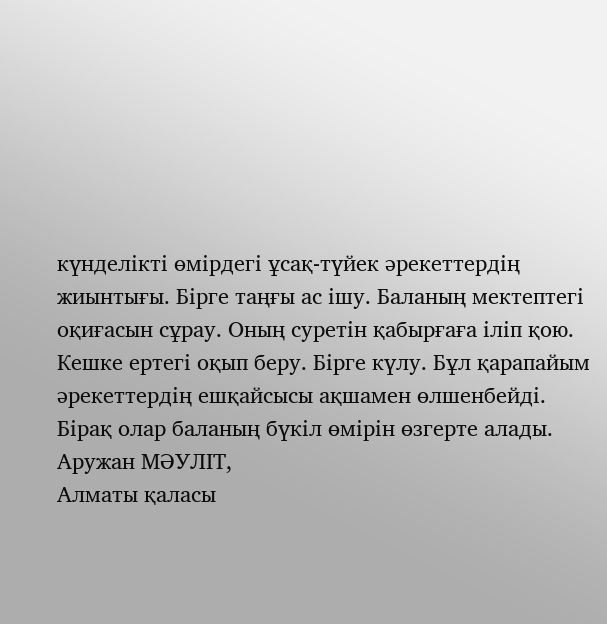күнделікті өмірдегі ұсақ-түйек әрекеттердің жиынтығы. Бірге таңғы ас ішу. Баланың мектептегі оқиғасын сұрау. Оның суретін қабырғаға іліп қою. Кешке ертегі оқып беру. Бірге күлу. Бұл қарапайым әрекеттердің ешқайсысы ақшамен өлшенбейді. Бірақ олар баланың бүкіл өмірін өзгерте алады.
Аружан МӘУЛІТ,
Алматы қаласы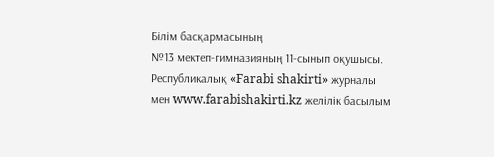Білім басқармасының
№13 мектеп-гимназияның 11-сынып оқушысы.
Республикалық «Farabi shakirti» журналы
мен www.farabishakirti.kz желілік басылым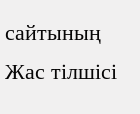сайтының Жас тілшісі